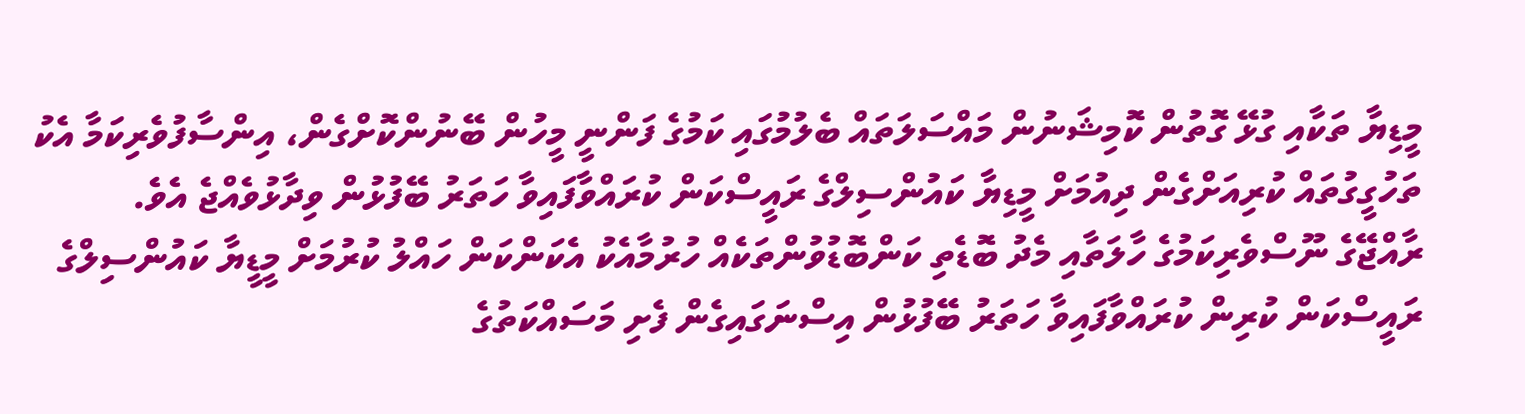މީޑިޔާ ތަކާއި ގުޅޭ ގޮތުން ކޮމިޝަނުން މައްސަލަތައް ބެލުމުގައި ކަމުގެ ފަންނީ މީހުން ބޭނުންކޮށްގެން، އިންސާފުވެރިކަމާ އެކު ތަހުގީގުތައް ކުރިއަށްގެން ދިއުމަށް މީޑިޔާ ކައުންސިލްގެ ރައީސްކަން ކުރައްވާފައިވާ ހަތަރު ބޭފުޅުން ވިދާޅުވެއްޖެ އެވެ.
ރާއްޖޭގެ ނޫސްވެރިކަމުގެ ހާލަތާއި މެދު ބޮޑެތި ކަންބޮޑުވުންތަކެއް ހުރުމާއެކު އެކަންކަން ހައްލު ކުރުމަށް މީޑީޔާ ކައުންސިލްގެ ރައީސްކަން ކުރިން ކުރައްވާފައިވާ ހަތަރު ބޭފުޅުން އިސްނަގައިގެން ފެށި މަސައްކަތުގެ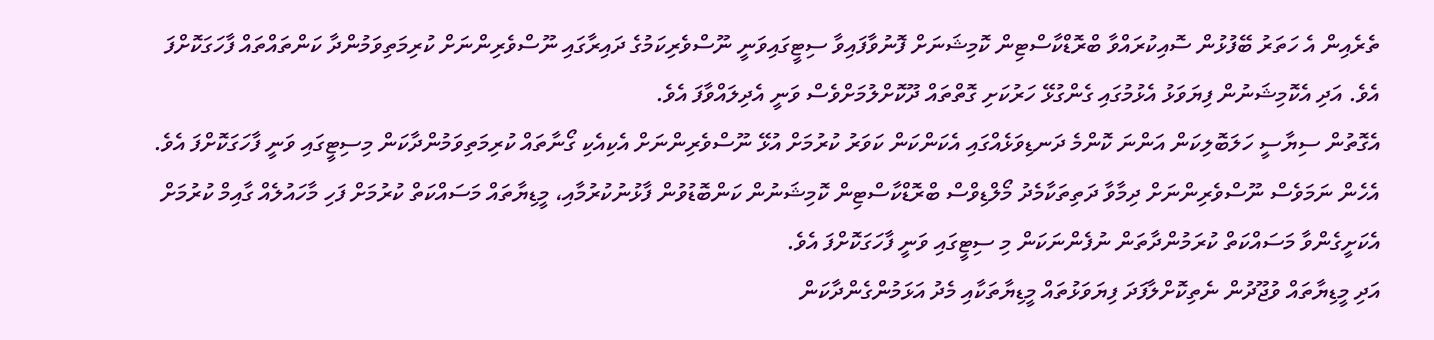ތެރެއިން އެ ހަތަރު ބޭފުޅުން ސޮއިކުރައްވާ ބްރޮޑްކާސްޓިން ކޮމިޝަނަށް ފޮނުވާފައިވާ ސިޓީގައިވަނީ ނޫސްވެރިކަމުގެ ދައިރާގައި ނޫސްވެރިންނަށް ކުރިމަތިވަމުންދާ ކަންތައްތައް ފާހަގަކޮށްފަ އެވެ. އަދި އެކޮމިޝަނުން ފިޔަވަޅު އެޅުމުގައި ގެންގުޅޭ ހަރުކަށި ގޮތްތައް ދޫކޮށްލުމަށްވެސް ވަނީ އެދިލައްވާފަ އެވެ.
އެގޮތުން ސިޔާސީ ހަލަބޮލިކަން އަންނަ ކޮންމެ ދަނޑިވަޅެއްގައި އެކަންކަން ކަވަރު ކުރުމަށް އުޅޭ ނޫސްވެރިންނަށް އެކިއެކި ގޯނާތައް ކުރިމަތިވަމުންދާކަން މިސިޓީގައި ވަނީ ފާހަގަކޮށްފަ އެވެ.
އެހެން ނަމަވެސް ނޫސްވެރިންނަށް ދިމާވާ ދަތިތަކާމެދު މޯލްޑިވްސް ބްރޮޑްކާސްޓިން ކޮމިޝަނުން ކަންބޮޑުވުން ފާޅުނުކުރުމާއި، މީޑިޔާތައް މަސައްކަތް ކުރުމަށް ފަހި މާހައުލެއް ގާއިމް ކުރުމަށް އެކަށީގެންވާ މަސައްކަތް ކުރަމުންދާތަން ނުފެންނަކަން މި ސިޓީގައި ވަނީ ފާހަގަކޮށްފަ އެވެ.
އަދި މީޑިޔާތައް ވުޖޫދުން ނެތިކޮށްލާފަދަ ފިޔަވަޅުތައް މީޑިޔާތަކާއި މެދު އަޅަމުންގެންދާކަން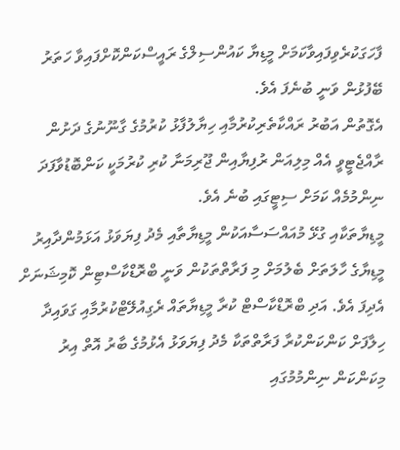ފާހަގަކުރެވިފައިވާކަމަށް މީޑިޔާ ކައުންސިލްގެ ރައީސްކަންކޮށްފައިވާ ހަތަރު ބޭފުޅުން ވަނީ ބުނެފަ އެވެ.
އެގޮތުން އަބުރު ރައްކާތެރިކުރުމާއި ހިޔާލުފާޅު ކުރުމުގެ ގާނޫނުގެ ދަށުން ރާއްޖެޓީވީ އެއް މިލިއަން ރުފިޔާއިން ޖޫރިމަނާ ކުރި ކުރުމަކީ ކަންބޮޑުވާފަދަ ނިންމުމެއް ކަމަށް ސިޓީގައި ބުނެ އެވެ.
މީޑިޔާތަކާއި ގުޅޭ މުއައްސަސާއަކުން މީޑިޔާތާއި މެދު ފިޔަވަޅު އަޅަމުންދާއިރު މީޑިޔާގެ ހާލަތަށް ބެލުމަށް މި ފަރާތްތަކުން ވަނީ ބްރޮޑްކާސްޓިން ކޮމިޝަނަށް އެދިފަ އެވެ. އަދި ބްރޮޑްކާސްޓް ކުރާ މީޑިޔާތައް ރެގިއުލޭޓްކުރުމާއި ގަވައިދާ ހިލާފަށް ކަންކަންކުރާ ފަރާތްތަކާ މެދު ފިޔަވަޅު އެޅުމުގެ ބާރު އޮތް އިރު މިކަންކަން ނިންމުމުގައި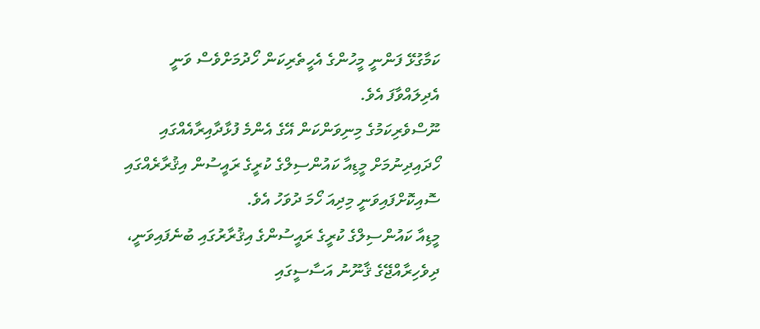ކަމާގުޅޭ ފަންނީ މީހުންގެ އެހީތެރިކަން ހޯދުމަށްވެސް ވަނީ އެދިލައްވާފަ އެވެ.
ނޫސްވެރިކަމުގެ މިނިވަންކަން އޭގެ އެންމެ ފުޅާދާއިރާއެއްގައި ހޯދައިދިނުމަށް މީޑިއާ ކައުންސިލްގެ ކުރީގެ ރައީސުން އިޤުރާރެއްގައި ސޮއިކޮށްފައިވަނީ މިދިއަ ހޯމަ ދުވަހު އެވެ.
މީޑިއާ ކައުންސިލްގެ ކުރީގެ ރައީސުންގެ އިޤުރާރުގައި ބުނެފައިވަނީ، ދިވެހިރާއްޖޭގެ ޤާނޫނު އަސާސީގައި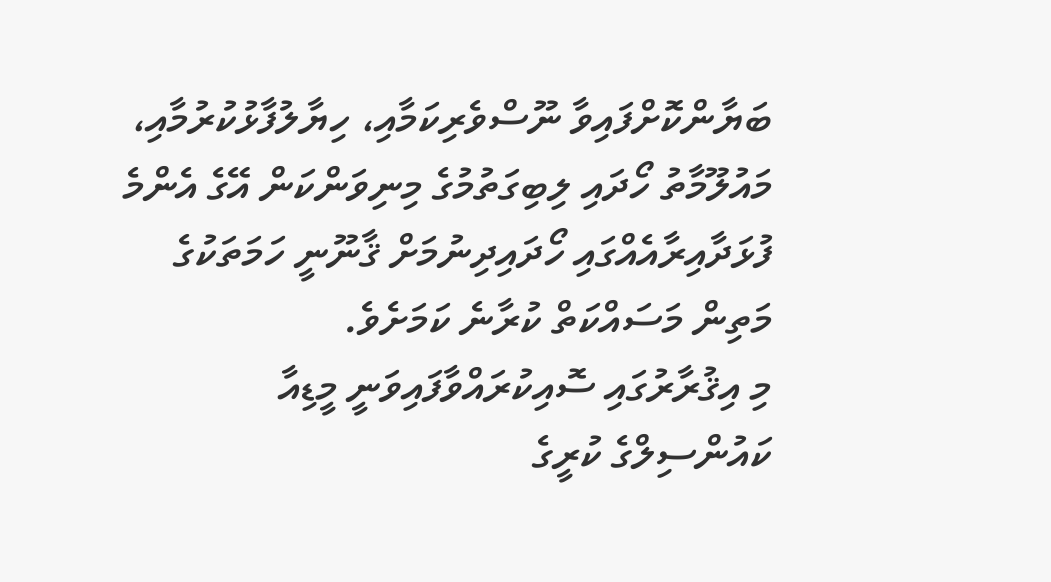ބަޔާންކޮށްފައިވާ ނޫސްވެރިކަމާއި، ހިޔާލުފާޅުކުރުމާއި، މައުލޫމާތު ހޯދައި ލިބިގަތުމުގެ މިނިވަންކަން އޭގެ އެންމެ ފުޅަދާއިރާއެއްގައި ހޯދައިދިނުމަށް ޤާނޫނީ ހަމަތަކުގެ މަތިން މަސައްކަތް ކުރާނެ ކަމަށެވެ.
މި އިޤުރާރުގައި ސޮއިކުރައްވާފައިވަނީ މީޑިއާ ކައުންސިލްގެ ކުރީގެ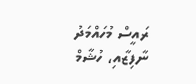ރައީސް މުހައްމަދު ނާފިޒާއި، ހުޝާމް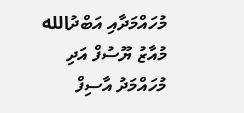މުހައްމަދާއި އަބްދުالله މުއާޒު ޔޫސުފް އަދި މުހައްމަދު އާސިފް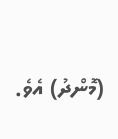(މޮންދު) އެވެ.